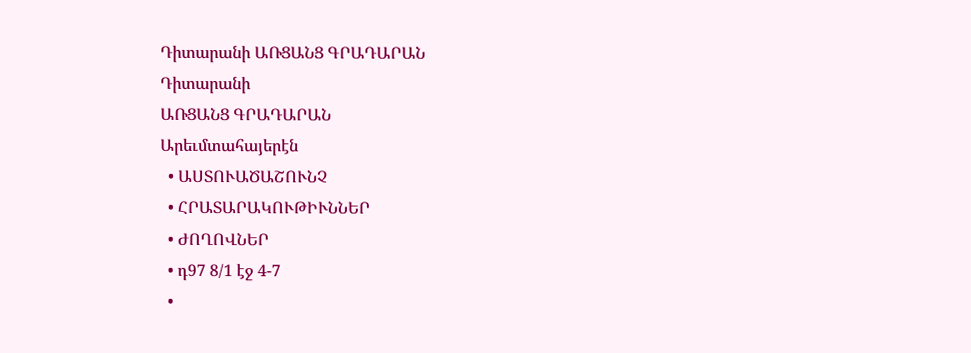Դիտարանի ԱՌՑԱՆՑ ԳՐԱԴԱՐԱՆ
Դիտարանի
ԱՌՑԱՆՑ ԳՐԱԴԱՐԱՆ
Արեւմտահայերէն
  • ԱՍՏՈՒԱԾԱՇՈՒՆՉ
  • ՀՐԱՏԱՐԱԿՈՒԹԻՒՆՆԵՐ
  • ԺՈՂՈՎՆԵՐ
  • դ97 8/1 էջ 4-7
  •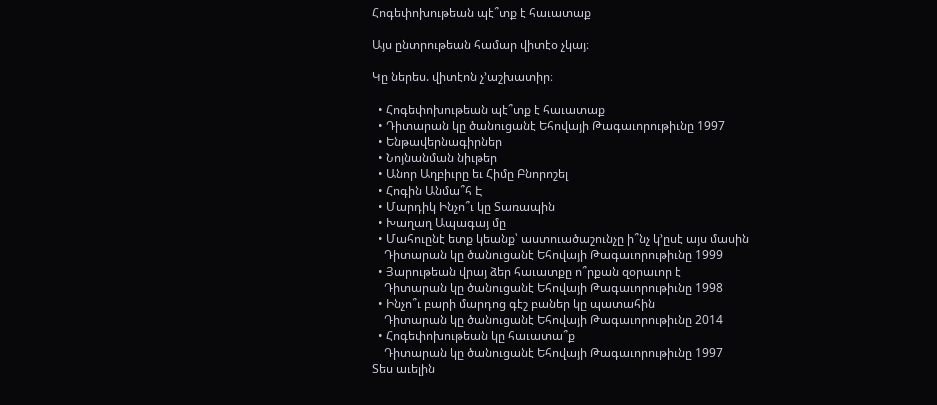Հոգեփոխութեան պէ՞տք է հաւատաք

Այս ընտրութեան համար վիտէօ չկայ։

Կը ներես. վիտէոն չ’աշխատիր։

  • Հոգեփոխութեան պէ՞տք է հաւատաք
  • Դիտարան կը ծանուցանէ Եհովայի Թագաւորութիւնը 1997
  • Ենթավերնագիրներ
  • Նոյնանման նիւթեր
  • Անոր Աղբիւրը եւ Հիմը Բնորոշել
  • Հոգին Անմա՞հ Է
  • Մարդիկ Ինչո՞ւ կը Տառապին
  • Խաղաղ Ապագայ մը
  • Մահուընէ ետք կեանք՝ աստուածաշունչը ի՞նչ կ’ըսէ այս մասին
    Դիտարան կը ծանուցանէ Եհովայի Թագաւորութիւնը 1999
  • Յարութեան վրայ ձեր հաւատքը ո՞րքան զօրաւոր է
    Դիտարան կը ծանուցանէ Եհովայի Թագաւորութիւնը 1998
  • Ինչո՞ւ բարի մարդոց գէշ բաներ կը պատահին
    Դիտարան կը ծանուցանէ Եհովայի Թագաւորութիւնը 2014
  • Հոգեփոխութեան կը հաւատա՞ք
    Դիտարան կը ծանուցանէ Եհովայի Թագաւորութիւնը 1997
Տես աւելին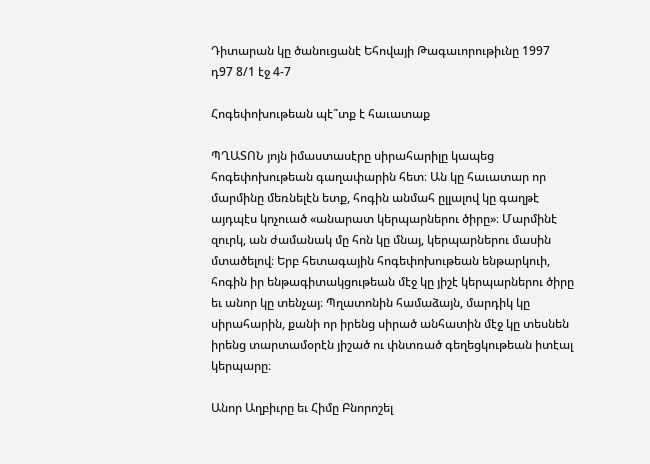Դիտարան կը ծանուցանէ Եհովայի Թագաւորութիւնը 1997
դ97 8/1 էջ 4-7

Հոգեփոխութեան պէ՞տք է հաւատաք

ՊՂԱՏՈՆ յոյն իմաստասէրը սիրահարիլը կապեց հոգեփոխութեան գաղափարին հետ։ Ան կը հաւատար որ մարմինը մեռնելէն ետք, հոգին անմահ ըլլալով կը գաղթէ այդպէս կոչուած «անարատ կերպարներու ծիրը»։ Մարմինէ զուրկ, ան ժամանակ մը հոն կը մնայ, կերպարներու մասին մտածելով։ Երբ հետագային հոգեփոխութեան ենթարկուի, հոգին իր ենթագիտակցութեան մէջ կը յիշէ կերպարներու ծիրը եւ անոր կը տենչայ։ Պղատոնին համաձայն, մարդիկ կը սիրահարին, քանի որ իրենց սիրած անհատին մէջ կը տեսնեն իրենց տարտամօրէն յիշած ու փնտռած գեղեցկութեան իտէալ կերպարը։

Անոր Աղբիւրը եւ Հիմը Բնորոշել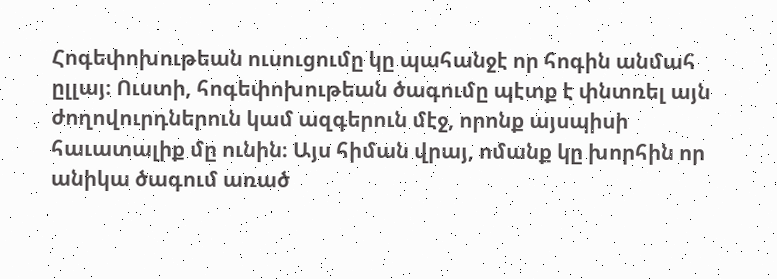Հոգեփոխութեան ուսուցումը կը պահանջէ որ հոգին անմահ ըլլայ։ Ուստի, հոգեփոխութեան ծագումը պէտք է փնտռել այն ժողովուրդներուն կամ ազգերուն մէջ, որոնք այսպիսի հաւատալիք մը ունին։ Այս հիման վրայ, ոմանք կը խորհին որ անիկա ծագում առած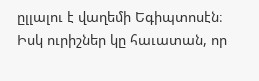ըլլալու է վաղեմի Եգիպտոսէն։ Իսկ ուրիշներ կը հաւատան, որ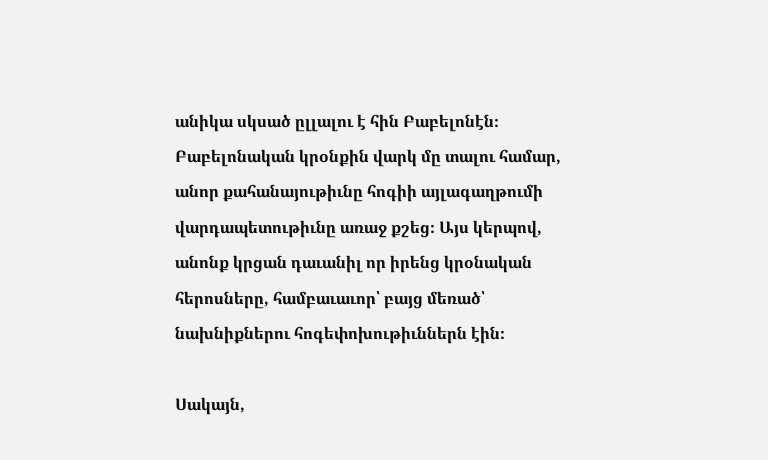անիկա սկսած ըլլալու է հին Բաբելոնէն։ Բաբելոնական կրօնքին վարկ մը տալու համար, անոր քահանայութիւնը հոգիի այլագաղթումի վարդապետութիւնը առաջ քշեց։ Այս կերպով, անոնք կրցան դաւանիլ որ իրենց կրօնական հերոսները, համբաւաւոր՝ բայց մեռած՝ նախնիքներու հոգեփոխութիւններն էին։

Սակայն,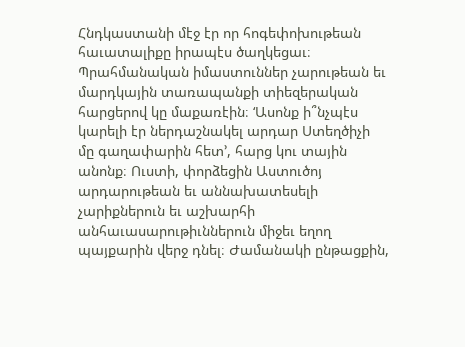Հնդկաստանի մէջ էր որ հոգեփոխութեան հաւատալիքը իրապէս ծաղկեցաւ։ Պրահմանական իմաստուններ չարութեան եւ մարդկային տառապանքի տիեզերական հարցերով կը մաքառէին։ ‘Ասոնք ի՞նչպէս կարելի էր ներդաշնակել արդար Ստեղծիչի մը գաղափարին հետ’, հարց կու տային անոնք։ Ուստի, փորձեցին Աստուծոյ արդարութեան եւ աննախատեսելի չարիքներուն եւ աշխարհի անհաւասարութիւններուն միջեւ եղող պայքարին վերջ դնել։ Ժամանակի ընթացքին,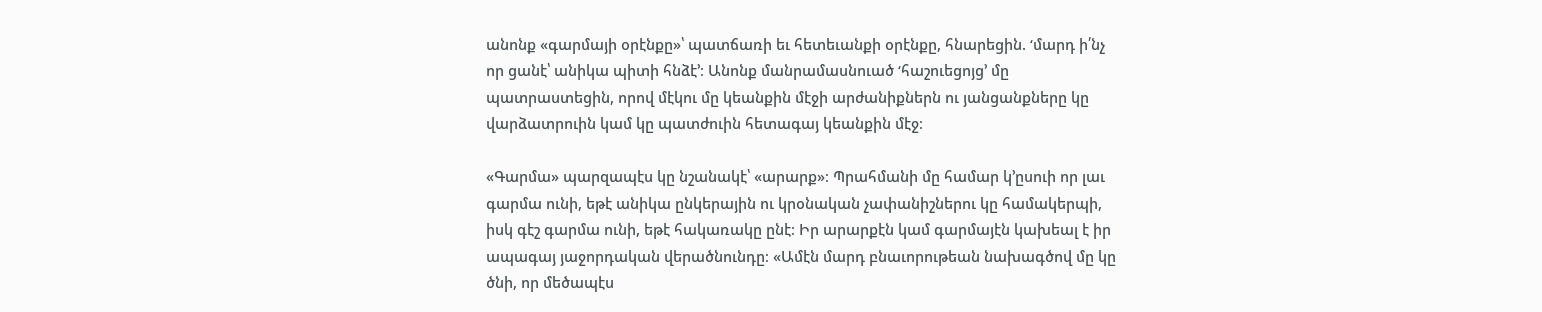անոնք «գարմայի օրէնքը»՝ պատճառի եւ հետեւանքի օրէնքը, հնարեցին. ‘մարդ ի՛նչ որ ցանէ՝ անիկա պիտի հնձէ’։ Անոնք մանրամասնուած ‘հաշուեցոյց’ մը պատրաստեցին, որով մէկու մը կեանքին մէջի արժանիքներն ու յանցանքները կը վարձատրուին կամ կը պատժուին հետագայ կեանքին մէջ։

«Գարմա» պարզապէս կը նշանակէ՝ «արարք»։ Պրահմանի մը համար կ’ըսուի որ լաւ գարմա ունի, եթէ անիկա ընկերային ու կրօնական չափանիշներու կը համակերպի, իսկ գէշ գարմա ունի, եթէ հակառակը ընէ։ Իր արարքէն կամ գարմայէն կախեալ է իր ապագայ յաջորդական վերածնունդը։ «Ամէն մարդ բնաւորութեան նախագծով մը կը ծնի, որ մեծապէս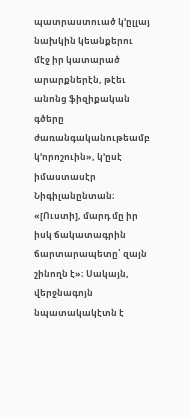պատրաստուած կ’ըլլայ նախկին կեանքերու մէջ իր կատարած արարքներէն, թէեւ անոնց ֆիզիքական գծերը ժառանգականութեամբ կ’որոշուին», կ’ըսէ իմաստասէր Նիգիլանընտան։ «[Ուստի], մարդ մը իր իսկ ճակատագրին ճարտարապետը՝ զայն շինողն է»։ Սակայն, վերջնագոյն նպատակակէտն է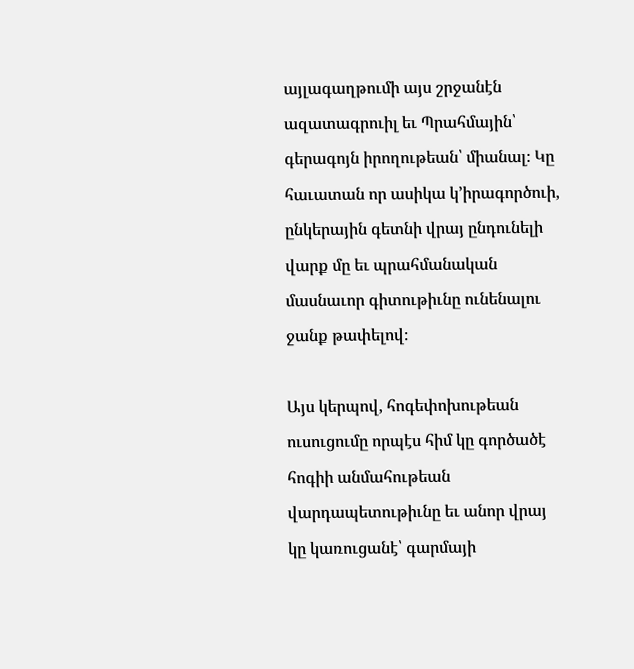այլագաղթումի այս շրջանէն ազատագրուիլ եւ Պրահմային՝ գերագոյն իրողութեան՝ միանալ։ Կը հաւատան որ ասիկա կ’իրագործուի, ընկերային գետնի վրայ ընդունելի վարք մը եւ պրահմանական մասնաւոր գիտութիւնը ունենալու ջանք թափելով։

Այս կերպով, հոգեփոխութեան ուսուցումը որպէս հիմ կը գործածէ հոգիի անմահութեան վարդապետութիւնը եւ անոր վրայ կը կառուցանէ՝ գարմայի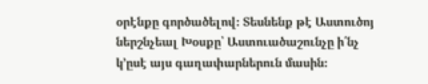օրէնքը գործածելով։ Տեսնենք թէ Աստուծոյ ներշնչեալ Խօսքը՝ Աստուածաշունչը ի՛նչ կ’ըսէ այս գաղափարներուն մասին։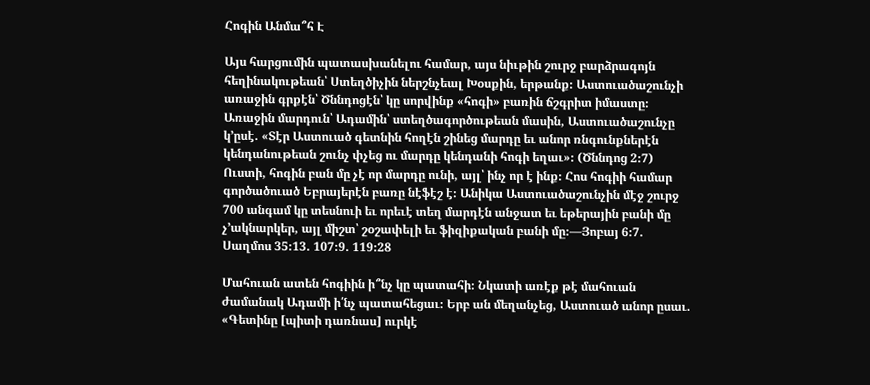Հոգին Անմա՞հ Է

Այս հարցումին պատասխանելու համար, այս նիւթին շուրջ բարձրագոյն հեղինակութեան՝ Ստեղծիչին ներշնչեալ Խօսքին, երթանք։ Աստուածաշունչի առաջին գրքէն՝ Ծննդոցէն՝ կը սորվինք «հոգի» բառին ճշգրիտ իմաստը։ Առաջին մարդուն՝ Ադամին՝ ստեղծագործութեան մասին, Աստուածաշունչը կ’ըսէ. «Տէր Աստուած գետնին հողէն շինեց մարդը եւ անոր ռնգունքներէն կենդանութեան շունչ փչեց ու մարդը կենդանի հոգի եղաւ»։ (Ծննդոց 2։7) Ուստի, հոգին բան մը չէ որ մարդը ունի, այլ՝ ինչ որ է ինք։ Հոս հոգիի համար գործածուած Եբրայերէն բառը նէֆէշ է։ Անիկա Աստուածաշունչին մէջ շուրջ 700 անգամ կը տեսնուի եւ որեւէ տեղ մարդէն անջատ եւ եթերային բանի մը չ’ակնարկեր, այլ միշտ՝ շօշափելի եւ ֆիզիքական բանի մը։—Յոբայ 6։7. Սաղմոս 35։13. 107։9. 119։28

Մահուան ատեն հոգիին ի՞նչ կը պատահի։ Նկատի առէք թէ մահուան ժամանակ Ադամի ի՛նչ պատահեցաւ։ Երբ ան մեղանչեց, Աստուած անոր ըսաւ. «Գետինը [պիտի դառնաս] ուրկէ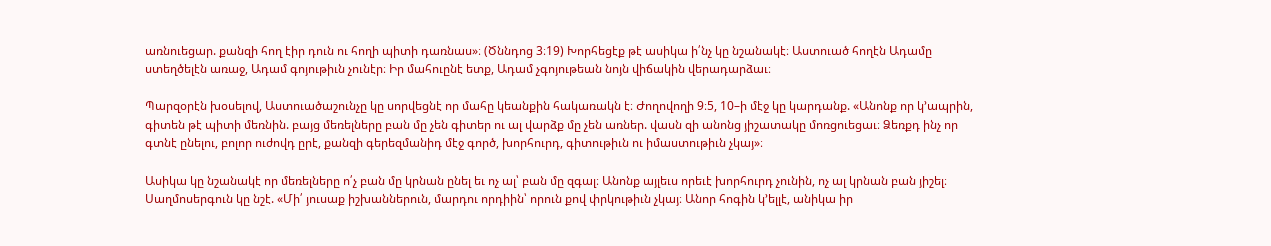առնուեցար. քանզի հող էիր դուն ու հողի պիտի դառնաս»։ (Ծննդոց 3։19) Խորհեցէք թէ ասիկա ի՛նչ կը նշանակէ։ Աստուած հողէն Ադամը ստեղծելէն առաջ, Ադամ գոյութիւն չունէր։ Իր մահուընէ ետք, Ադամ չգոյութեան նոյն վիճակին վերադարձաւ։

Պարզօրէն խօսելով, Աստուածաշունչը կը սորվեցնէ որ մահը կեանքին հակառակն է։ Ժողովողի 9։5, 10–ի մէջ կը կարդանք. «Անոնք որ կ’ապրին, գիտեն թէ պիտի մեռնին. բայց մեռելները բան մը չեն գիտեր ու ալ վարձք մը չեն առներ. վասն զի անոնց յիշատակը մոռցուեցաւ։ Ձեռքդ ինչ որ գտնէ ընելու, բոլոր ուժովդ ըրէ, քանզի գերեզմանիդ մէջ գործ, խորհուրդ, գիտութիւն ու իմաստութիւն չկայ»։

Ասիկա կը նշանակէ որ մեռելները ո՛չ բան մը կրնան ընել եւ ոչ ալ՝ բան մը զգալ։ Անոնք այլեւս որեւէ խորհուրդ չունին, ոչ ալ կրնան բան յիշել։ Սաղմոսերգուն կը նշէ. «Մի՛ յուսաք իշխաններուն, մարդու որդիին՝ որուն քով փրկութիւն չկայ։ Անոր հոգին կ’ելլէ, անիկա իր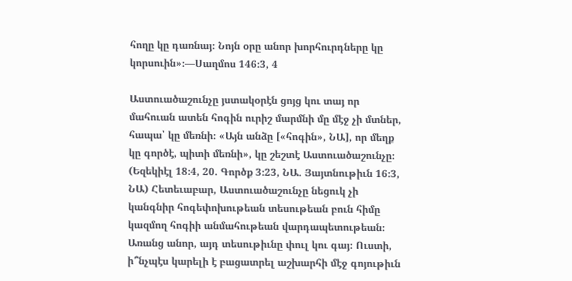հողը կը դառնայ։ Նոյն օրը անոր խորհուրդները կը կորսուին»։—Սաղմոս 146։3, 4

Աստուածաշունչը յստակօրէն ցոյց կու տայ որ մահուան ատեն հոգին ուրիշ մարմնի մը մէջ չի մտներ, հապա՝ կը մեռնի։ «Այն անձը [«հոգին», ՆԱ], որ մեղք կը գործէ, պիտի մեռնի», կը շեշտէ Աստուածաշունչը։ (Եզեկիէլ 18։4, 20. Գործք 3։23, ՆԱ. Յայտնութիւն 16։3, ՆԱ) Հետեւաբար, Աստուածաշունչը նեցուկ չի կանգնիր հոգեփոխութեան տեսութեան բուն հիմը կազմող հոգիի անմահութեան վարդապետութեան։ Առանց անոր, այդ տեսութիւնը փուլ կու գայ։ Ուստի, ի՞նչպէս կարելի է բացատրել աշխարհի մէջ գոյութիւն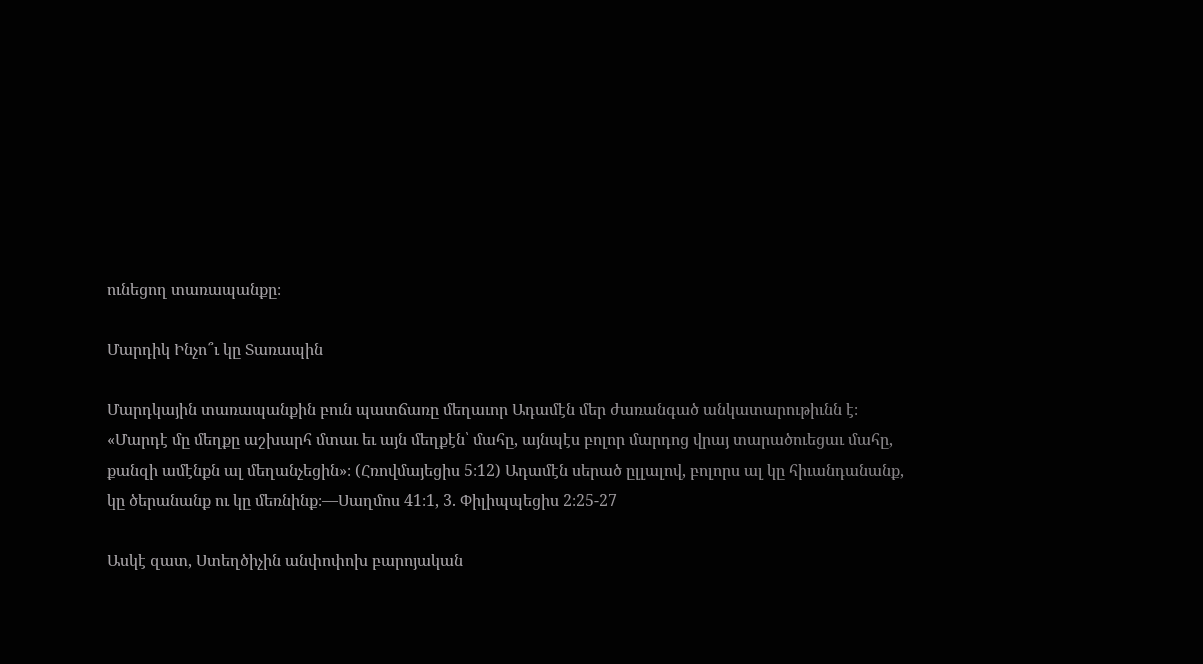ունեցող տառապանքը։

Մարդիկ Ինչո՞ւ կը Տառապին

Մարդկային տառապանքին բուն պատճառը մեղաւոր Ադամէն մեր ժառանգած անկատարութիւնն է։ «Մարդէ մը մեղքը աշխարհ մտաւ եւ այն մեղքէն՝ մահը, այնպէս բոլոր մարդոց վրայ տարածուեցաւ մահը, քանզի ամէնքն ալ մեղանչեցին»։ (Հռովմայեցիս 5։12) Ադամէն սերած ըլլալով, բոլորս ալ կը հիւանդանանք, կը ծերանանք ու կը մեռնինք։—Սաղմոս 41։1, 3. Փիլիպպեցիս 2։25-27

Ասկէ զատ, Ստեղծիչին անփոփոխ բարոյական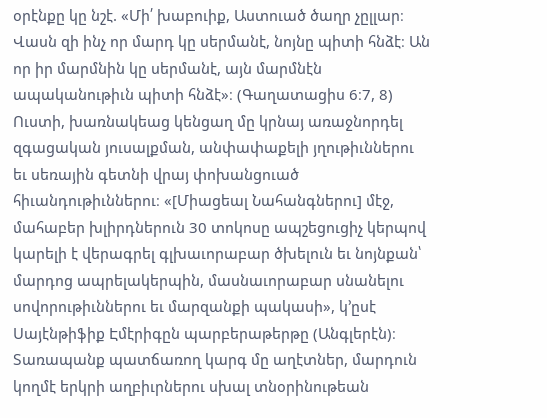օրէնքը կը նշէ. «Մի՛ խաբուիք, Աստուած ծաղր չըլլար։ Վասն զի ինչ որ մարդ կը սերմանէ, նոյնը պիտի հնձէ։ Ան որ իր մարմնին կը սերմանէ, այն մարմնէն ապականութիւն պիտի հնձէ»։ (Գաղատացիս 6։7, 8) Ուստի, խառնակեաց կենցաղ մը կրնայ առաջնորդել զգացական յուսալքման, անփափաքելի յղութիւններու եւ սեռային գետնի վրայ փոխանցուած հիւանդութիւններու։ «[Միացեալ Նահանգներու] մէջ, մահաբեր խլիրդներուն 30 տոկոսը ապշեցուցիչ կերպով կարելի է վերագրել գլխաւորաբար ծխելուն եւ նոյնքան՝ մարդոց ապրելակերպին, մասնաւորաբար սնանելու սովորութիւններու եւ մարզանքի պակասի», կ’ըսէ Սայէնթիֆիք Էմէրիգըն պարբերաթերթը (Անգլերէն)։ Տառապանք պատճառող կարգ մը աղէտներ, մարդուն կողմէ երկրի աղբիւրներու սխալ տնօրինութեան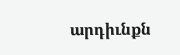արդիւնքն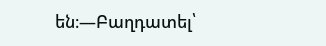են։—Բաղդատել՝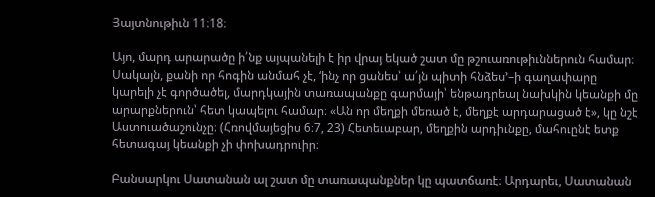Յայտնութիւն 11։18։

Այո, մարդ արարածը ի՛նք այպանելի է իր վրայ եկած շատ մը թշուառութիւններուն համար։ Սակայն, քանի որ հոգին անմահ չէ, ‘ինչ որ ցանես՝ ա՛յն պիտի հնձես’–ի գաղափարը կարելի չէ գործածել, մարդկային տառապանքը գարմայի՝ ենթադրեալ նախկին կեանքի մը արարքներուն՝ հետ կապելու համար։ «Ան որ մեղքի մեռած է, մեղքէ արդարացած է», կը նշէ Աստուածաշունչը։ (Հռովմայեցիս 6։7, 23) Հետեւաբար, մեղքին արդիւնքը, մահուընէ ետք հետագայ կեանքի չի փոխադրուիր։

Բանսարկու Սատանան ալ շատ մը տառապանքներ կը պատճառէ։ Արդարեւ, Սատանան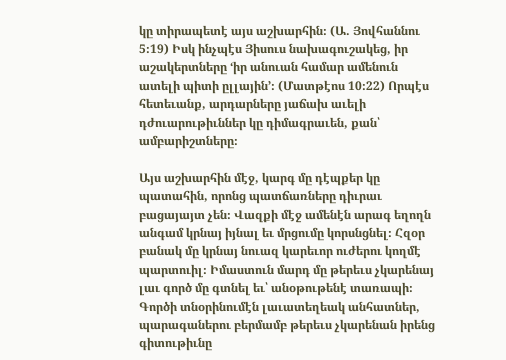կը տիրապետէ այս աշխարհին։ (Ա. Յովհաննու 5։19) Իսկ ինչպէս Յիսուս նախագուշակեց, իր աշակերտները ‘իր անուան համար ամենուն ատելի պիտի ըլլային’։ (Մատթէոս 10։22) Որպէս հետեւանք, արդարները յաճախ աւելի դժուարութիւններ կը դիմագրաւեն, քան՝ ամբարիշտները։

Այս աշխարհին մէջ, կարգ մը դէպքեր կը պատահին, որոնց պատճառները դիւրաւ բացայայտ չեն։ Վազքի մէջ ամենէն արագ եղողն անգամ կրնայ իյնալ եւ մրցումը կորսնցնել։ Հզօր բանակ մը կրնայ նուազ կարեւոր ուժերու կողմէ պարտուիլ։ Իմաստուն մարդ մը թերեւս չկարենայ լաւ գործ մը գտնել եւ՝ անօթութենէ տառապի։ Գործի տնօրինումէն լաւատեղեակ անհատներ, պարագաներու բերմամբ թերեւս չկարենան իրենց գիտութիւնը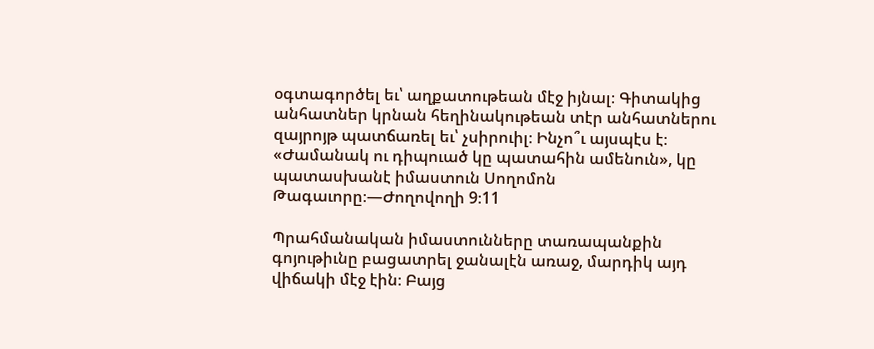օգտագործել եւ՝ աղքատութեան մէջ իյնալ։ Գիտակից անհատներ կրնան հեղինակութեան տէր անհատներու զայրոյթ պատճառել եւ՝ չսիրուիլ։ Ինչո՞ւ այսպէս է։ «Ժամանակ ու դիպուած կը պատահին ամենուն», կը պատասխանէ իմաստուն Սողոմոն Թագաւորը։—Ժողովողի 9։11

Պրահմանական իմաստունները տառապանքին գոյութիւնը բացատրել ջանալէն առաջ, մարդիկ այդ վիճակի մէջ էին։ Բայց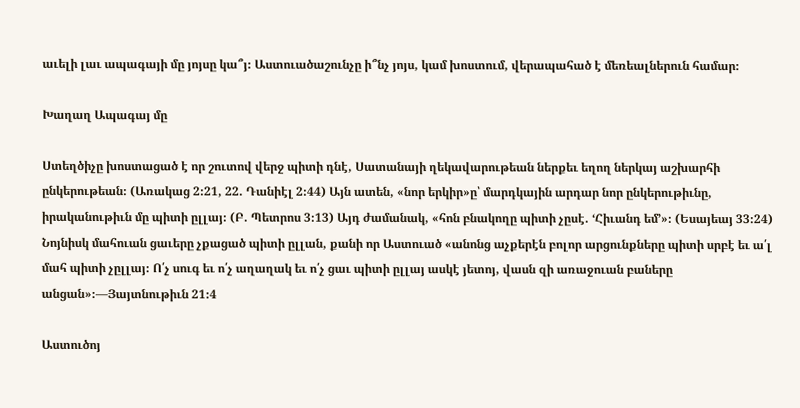աւելի լաւ ապագայի մը յոյսը կա՞յ։ Աստուածաշունչը ի՞նչ յոյս, կամ խոստում, վերապահած է մեռեալներուն համար։

Խաղաղ Ապագայ մը

Ստեղծիչը խոստացած է որ շուտով վերջ պիտի դնէ, Սատանայի ղեկավարութեան ներքեւ եղող ներկայ աշխարհի ընկերութեան։ (Առակաց 2։21, 22. Դանիէլ 2։44) Այն ատեն, «նոր երկիր»ը՝ մարդկային արդար նոր ընկերութիւնը, իրականութիւն մը պիտի ըլլայ։ (Բ. Պետրոս 3։13) Այդ ժամանակ, «հոն բնակողը պիտի չըսէ. ‘Հիւանդ եմ’»։ (Եսայեայ 33։24) Նոյնիսկ մահուան ցաւերը չքացած պիտի ըլլան, քանի որ Աստուած «անոնց աչքերէն բոլոր արցունքները պիտի սրբէ եւ ա՛լ մահ պիտի չըլլայ։ Ո՛չ սուգ եւ ո՛չ աղաղակ եւ ո՛չ ցաւ պիտի ըլլայ ասկէ յետոյ, վասն զի առաջուան բաները անցան»։—Յայտնութիւն 21։4

Աստուծոյ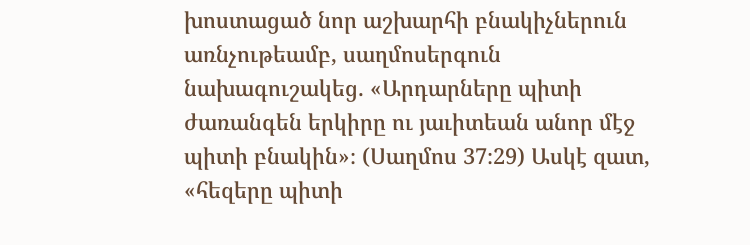խոստացած նոր աշխարհի բնակիչներուն առնչութեամբ, սաղմոսերգուն նախագուշակեց. «Արդարները պիտի ժառանգեն երկիրը ու յաւիտեան անոր մէջ պիտի բնակին»։ (Սաղմոս 37։29) Ասկէ զատ, «հեզերը պիտի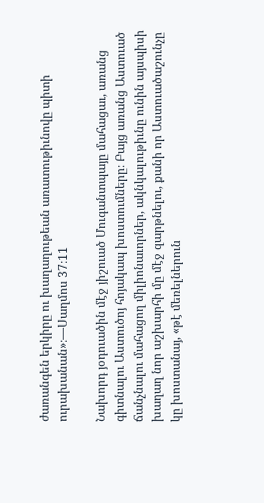ժառանգեն երկիրը ու խաղաղութեան առատութիւնովը պիտի ուրախանան»։—Սաղմոս 37։11

Նախորդ յօդուածին մէջ յիշուած Մուգանտպայը մահացաւ, առանց գիտնալու Աստուծոյ հոյակապ խոստումները։ Բայց առանց Աստուած ճանչնալու մահացող միլիոնաւորներ, ակնկալութիւնը ունին այսպիսի խաղաղ նոր աշխարհի մը մէջ զարթնելու, քանի որ Աստուածաշունչը կը խոստանայ, «թէ մեռելներուն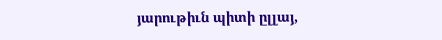յարութիւն պիտի ըլլայ,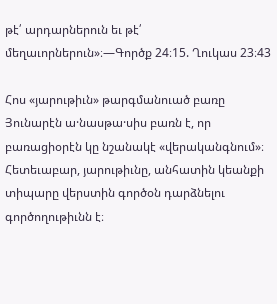թէ՛ արդարներուն եւ թէ՛ մեղաւորներուն»։—Գործք 24։15. Ղուկաս 23։43

Հոս «յարութիւն» թարգմանուած բառը Յունարէն ա·նասթա·սիս բառն է, որ բառացիօրէն կը նշանակէ «վերականգնում»։ Հետեւաբար, յարութիւնը, անհատին կեանքի տիպարը վերստին գործօն դարձնելու գործողութիւնն է։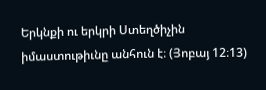Երկնքի ու երկրի Ստեղծիչին իմաստութիւնը անհուն է։ (Յոբայ 12։13)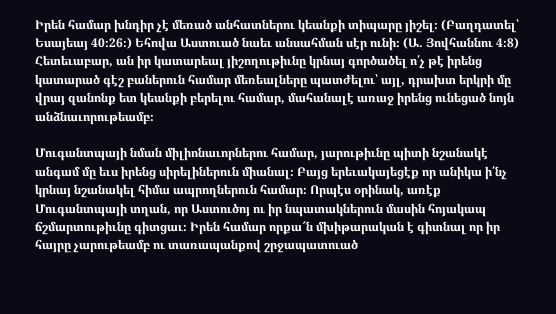Իրեն համար խնդիր չէ մեռած անհատներու կեանքի տիպարը յիշել։ (Բաղդատել՝ Եսայեայ 40։26։) Եհովա Աստուած նաեւ անսահման սէր ունի։ (Ա. Յովհաննու 4։8) Հետեւաբար, ան իր կատարեալ յիշողութիւնը կրնայ գործածել ո՛չ թէ իրենց կատարած գէշ բաներուն համար մեռեալները պատժելու՝ այլ, դրախտ երկրի մը վրայ զանոնք ետ կեանքի բերելու համար, մահանալէ առաջ իրենց ունեցած նոյն անձնաւորութեամբ։

Մուգանտպայի նման միլիոնաւորներու համար, յարութիւնը պիտի նշանակէ անգամ մը եւս իրենց սիրելիներուն միանալ։ Բայց երեւակայեցէք որ անիկա ի՛նչ կրնայ նշանակել հիմա ապրողներուն համար։ Որպէս օրինակ, առէք Մուգանտպայի տղան, որ Աստուծոյ ու իր նպատակներուն մասին հոյակապ ճշմարտութիւնը գիտցաւ։ Իրեն համար որքա՜ն մխիթարական է գիտնալ որ իր հայրը չարութեամբ ու տառապանքով շրջապատուած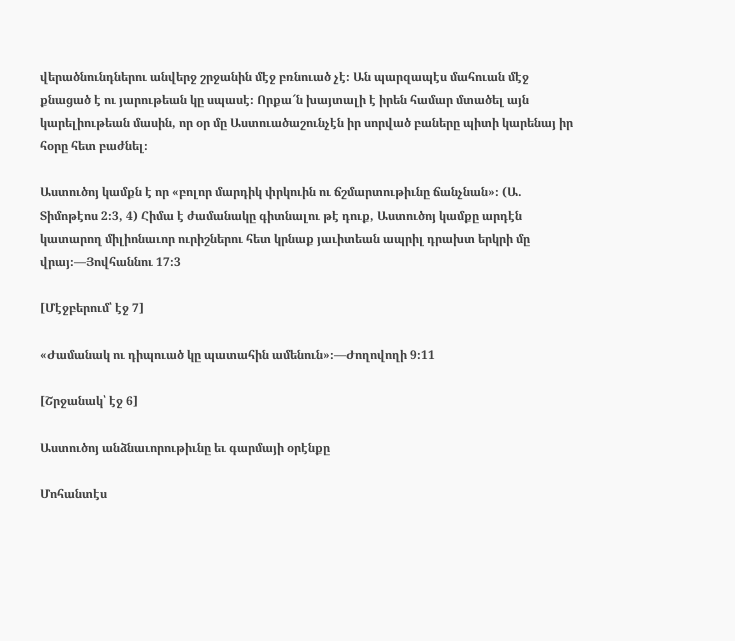վերածնունդներու անվերջ շրջանին մէջ բռնուած չէ։ Ան պարզապէս մահուան մէջ քնացած է ու յարութեան կը սպասէ։ Որքա՜ն խայտալի է իրեն համար մտածել այն կարելիութեան մասին, որ օր մը Աստուածաշունչէն իր սորված բաները պիտի կարենայ իր հօրը հետ բաժնել։

Աստուծոյ կամքն է որ «բոլոր մարդիկ փրկուին ու ճշմարտութիւնը ճանչնան»։ (Ա. Տիմոթէոս 2։3, 4) Հիմա է ժամանակը գիտնալու թէ դուք, Աստուծոյ կամքը արդէն կատարող միլիոնաւոր ուրիշներու հետ կրնաք յաւիտեան ապրիլ դրախտ երկրի մը վրայ։—Յովհաննու 17։3

[Մէջբերում՝ էջ 7]

«Ժամանակ ու դիպուած կը պատահին ամենուն»։—Ժողովողի 9։11

[Շրջանակ՝ էջ 6]

Աստուծոյ անձնաւորութիւնը եւ գարմայի օրէնքը

Մոհանտէս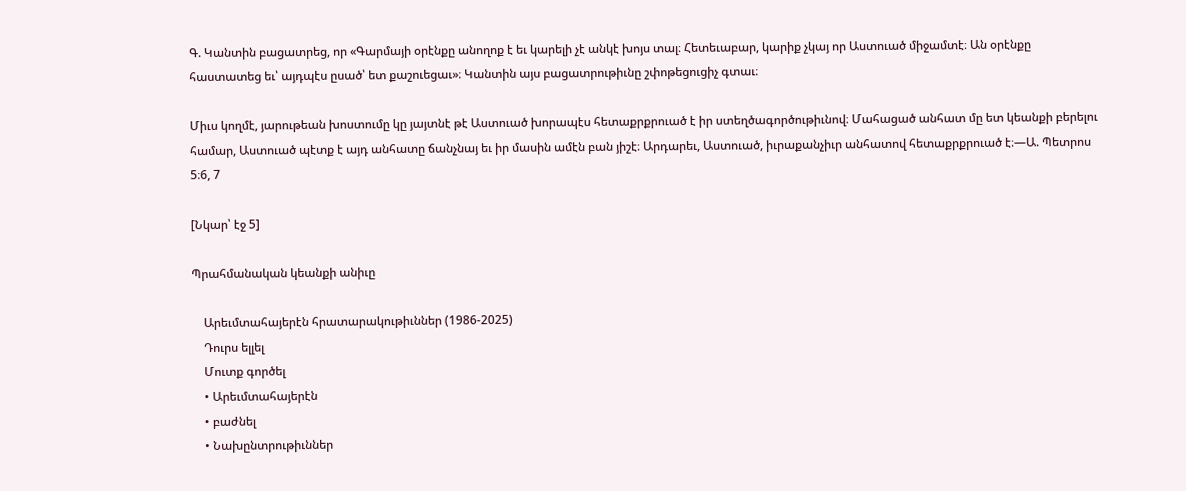Գ. Կանտին բացատրեց, որ «Գարմայի օրէնքը անողոք է եւ կարելի չէ անկէ խոյս տալ։ Հետեւաբար, կարիք չկայ որ Աստուած միջամտէ։ Ան օրէնքը հաստատեց եւ՝ այդպէս ըսած՝ ետ քաշուեցաւ»։ Կանտին այս բացատրութիւնը շփոթեցուցիչ գտաւ։

Միւս կողմէ, յարութեան խոստումը կը յայտնէ թէ Աստուած խորապէս հետաքրքրուած է իր ստեղծագործութիւնով։ Մահացած անհատ մը ետ կեանքի բերելու համար, Աստուած պէտք է այդ անհատը ճանչնայ եւ իր մասին ամէն բան յիշէ։ Արդարեւ, Աստուած, իւրաքանչիւր անհատով հետաքրքրուած է։—Ա. Պետրոս 5։6, 7

[Նկար՝ էջ 5]

Պրահմանական կեանքի անիւը

    Արեւմտահայերէն հրատարակութիւններ (1986-2025)
    Դուրս ելլել
    Մուտք գործել
    • Արեւմտահայերէն
    • բաժնել
    • Նախընտրութիւններ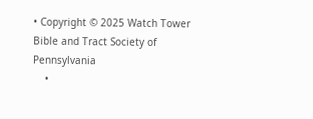• Copyright © 2025 Watch Tower Bible and Tract Society of Pennsylvania
    •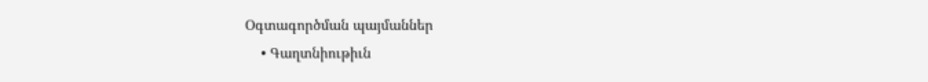Օգտագործման պայմաններ
    • Գաղտնիութիւն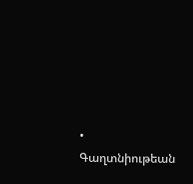• Գաղտնիութեան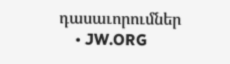դասաւորումներ
    • JW.ORG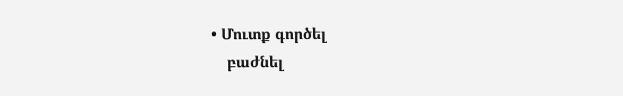• Մուտք գործել
    բաժնել